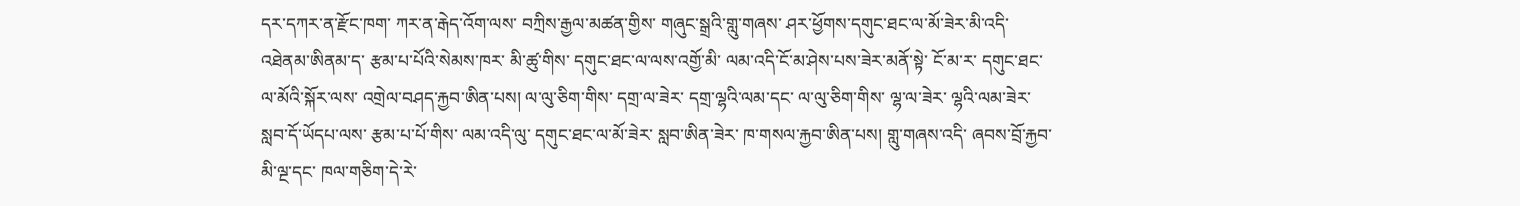དར་དཀར་ན་རྫོང་ཁག་ ཀར་ན་རྒེད་འོག་ལས་ བཀྲིས་རྒྱལ་མཚན་གྱིས་ གཞུང་སྒྲའི་གླུ་གཞས་ ཤར་ཕྱོགས་དགུང་ཐང་ལ་མོ་ཟེར་མི་འདི་འཐེནམ་ཨིནམ་ད་ རྩམ་པ་པོའི་སེམས་ཁར་ མི་ཚུ་གིས་ དགུང་ཐང་ལ་ལས་འགྱོ་མི་ ལམ་འདི་ངོ་མ་ཤེས་པས་ཟེར་མནོ་སྟེ་ ངོ་མ་ར་ དགུང་ཐང་ལ་མོའི་སྐོར་ལས་ འགྲེལ་བཤད་རྐྱབ་ཨིན་པས། ལ་ལུ་ཅིག་གིས་ དགྲ་ལ་ཟེར་ དགྲ་ལྷའི་ལམ་དང་ ལ་ལུ་ཅིག་གིས་ ལྷ་ལ་ཟེར་ ལྷའི་ལམ་ཟེར་ སླབ་དོ་ཡོདཔ་ལས་ རྩམ་པ་པོ་གིས་ ལམ་འདི་ལུ་ དགུང་ཐང་ལ་མོ་ཟེར་ སླབ་ཨིན་ཟེར་ ཁ་གསལ་རྐྱབ་ཨིན་པས། གླུ་གཞས་འདི་ ཞབས་བྲོ་རྐྱབ་མི་ལྔ་དང་ ཁལ་གཅིག་དེ་རེ་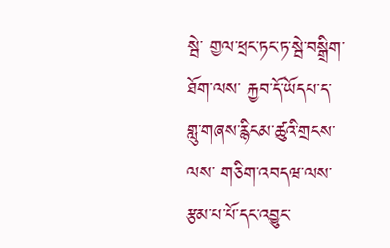སྦེ་ གྱལ་ཕྲང་ཏང་ཏ་སྦེ་བསྒྲིག་ཐོག་ལས་ རྐྱབ་དོ་ཡོདཔ་ད་ གླུ་གཞས་རྙིངམ་ཚུའི་གྲངས་ལས་ གཅིག་འབདཝ་ལས་ རྩམ་པ་པོ་དང་འབྱུང་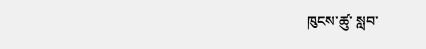ཁུངས་ཚུ་ སླབ་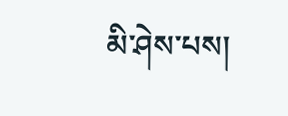མི་ཤེས་པས།